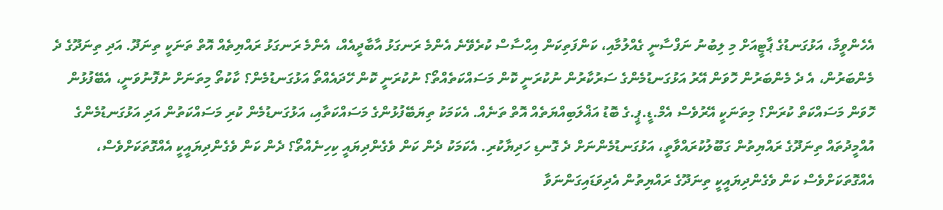އެހެންވީމާ، އަޅުގަނޑުގެ ޕާޓީއަށް މި ލިބުނު ނަފްސާނީ ގެއްލުމާއި، ކަންފަތިކަން އިޙްސާސް ކުރެވޭނެ އެންމެ ރަނގަޅު އާބާދީއެއް، އެންމެ ރަނގަޅު ރައްޔިތެއް އޮތް ތަނަކީ ތިނަދޫ. އަދި ތިނަދޫގެ ދެ މެންބަރުން، އެ ދެ މެންބަރުން ހޮވަން އޭރު އަޅުގަނޑުމެންގެ ސަރުކާރުން ނުކުރަނީ ކޮން މަސައްކަތެއްތޯ؟ ނުކުރަނީ ކޮން ހޭދައެއްތޯ އަޅުގަނޑުމެން؟ ކާކުތޯ މިތަނަށް ނުފޮނުވަނީ، އެބޭފުޅުން ހޮވަން މަސައްކަތް ކުރަން؟ މިތަނަކީ އޭރުވެސް އެމް.ޑީ.ޕީ.ގެ ބޮޑު އަޣްލަބިއްޔަތެއް އޮތް ތަނެއް. އެކަމަކު ތިޔަބޭފުޅުންގެ މަސައްކަތާއި، އަޅުގަނޑުމެން ކުރި މަސައްކަތުން އަދި އަޅުގަނޑުމެންގެ އުއްމީދުތައް ތިނަދޫގެ ރައްޔިތުން ގަބޫލުކުރައްވާތީ، އަޅުގަނޑުމެންނަށް ދެ ގޮނޑި ހަދިޔާކުރި. އެކަމަކު ދެން ކަން ވެގެންދިޔައީ ކިހިނެއްތޯ؟ ދެން ކަން ވެގެންދިޔައީކީ އެއްގޮތަކަށްވެސް، އެއްގޮތަކަށްވެސް ކަން ވެގެންދިޔައީކީ ތިނަދޫގެ ރައްޔިތުން އެދިވަޑައިގަންނަވާ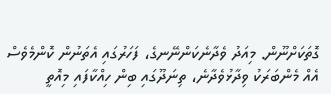ގޮތަކަށްނޫން. މިއަދު ވެދާނެކަންނޭނގެ، ފަހަރުގައި އެތަނުން ކޮންމެވެސް އެއް މެންބަރަކު ވިދާޅުވެދާނެ، ތިނަދޫގައި ބިން ހިއްކާފައި މިއޮތީ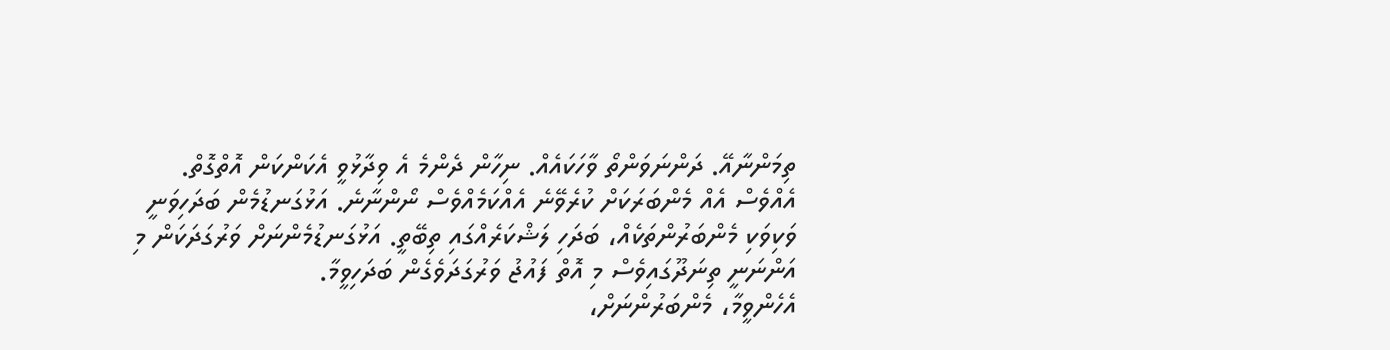ތިމަންނާއޭ. ދަންނަވަންތޯ ވާހަކައެއް. ނިހާން ދެންމެ އެ ވިދާޅުވީ އެކަންކަން އޮތްގޮތް. އެއްވެސް އެއް މެންބަރަކަށް ކުރެވޭނެ އެއްކަމެއްވެސް ނޯންނާނެ. އަޅުގަނޑުމެން ބަދަހިވަނީ ވަކިވަކި މެންބަރުންތަކެއް، ބަދަހި ލަޝްކަރެއްގައި ތިބޭތީ. އަޅުގަނޑުމެންނަށް ވަރުގަދަކަން މި އަންނަނީ ތިނަދޫގައިވެސް މި އޮތް ފައުޖު ވަރުގަދަވެގެން ބަދަހިވީމާ.
އެހެންވީމާ، މެންބަރުންނަށް،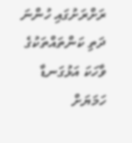ރަށްރަށުގައި ހުންނަ ދަތި ކަންތައްތަކުގެ ވާހަކަ އަޅުގަނޑާ ހަމަޔަށް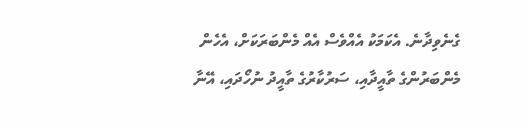ގެނެވިދާނެ. އެކަމަކު އެއްވެސް އެއް މެންބަރަކަށް، އެހެން މެންބަރުންގެ ތާއީދާއި، ސަރުކާރުގެ ތާއީދު ނުހޯދައި، އޭނާ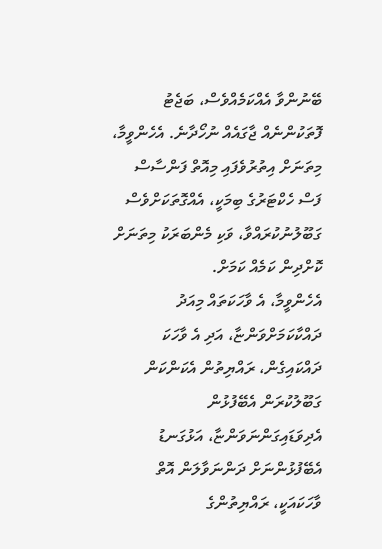ބޭނުންވާ އެއްކަމެއްވެސް، ބަޖެޓު ފޮތަކުންނެއް ޖާގައެއް ނުހޯދާނެ. އެހެންވީމާ، މިތަނަށް އިތުރުވެފައި މިއޮތް ފަންސާސް ފަސް ހެކްޓަރުގެ ބިމަކީ، އެއްގޮތަކަށްވެސް ގަބޫލުނުކުރައްވާ، ވަކި މެންބަރަކު މިތަނަށް ކޮށްދިން ކަމެއް ކަމަށް.
އެހެންވީމާ، އެ ވާހަކަތައް މިއަދު ދައްކާކަމަށްވަންޏާ، އަދި އެ ވާހަކަ ދައްކައިގެން، ރައްޔިތުން އެކަންކަން ގަބޫލުކުރަން އެބޭފުޅުން އެދިވަޑައިގަންނަވަންޏާ، އަޅުގަނޑު އެބޭފުޅުންނަށް ދަންނަވާލަން އޮތް ވާހަކައަކީ، ރައްޔިތުންގެ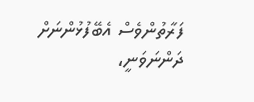ފަރާތުންވެސް އެބޭފުޅުންނަށް ދަންނަވަނީ،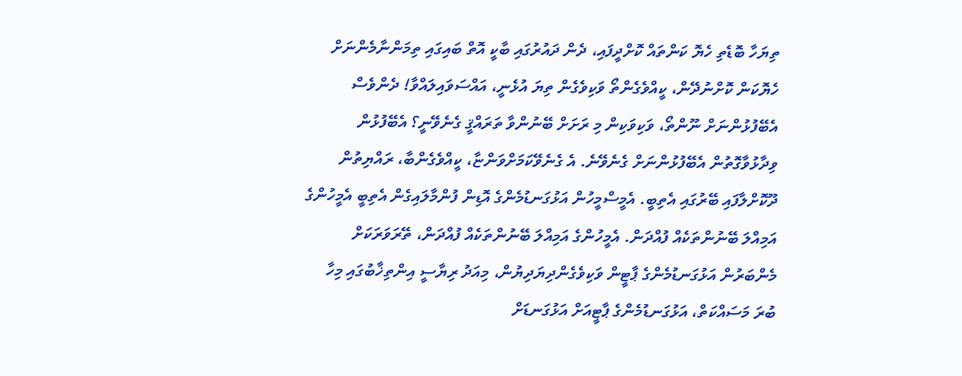ތިޔަހާ ބޮޑެތި ހެޔޮ ކަންތައް ކޮށްދީފައި، ދެން ދައުރުގައި ބާކީ އޮތް ބައިގައި ތިމަންނާމެންނަށް ހެޔޮކަން ކޮށްނުދޭން، ކީއްވެގެންތޯ ވަކިވެގެން ތިޔަ އުޅެނީ، އައްސަވައިލައްވާ! ދެންވެސް އެބޭފުޅުންނަށް ނޫންތޯ، ވަކިވަކިން މި ރަށަށް ބޭނުންވާ ތަރައްޤީ ގެނެވޭނީ؟ އެބޭފުޅުން ވިދާޅުވާގޮތުން އެބޭފުޅުންނަށް ގެނެވޭނެ. އެ ގެނެވޭކަމަށްވަންޏާ، ކީއްވެގެންބާ، ރައްޔިތުން ދޫކޮށްލާފައި ބޭރުގައި އެތިބީ. އެމީސްމީހުން އަޅުގަނޑުމެންގެ އޮޑިން ފުންމާލައިގެން އެތިބީ އެމީހުންގެ އަމިއްލަ ބޭނުންތަކެއް ފުއްދަން. އެމީހުންގެ އަމިއްލަ ބޭނުންތަކެއް ފުއްދަން، ތޭރަވަރަކަށް މެންބަރުން އަޅުގަނޑުމެންގެ ޕާޓީން ވަކިވެގެންދިޔަދިޔުން، މިއަދު ރިޔާސީ އިންތިޚާބުގައި މިހާ ބުރަ މަސައްކަތް، އަޅުގަނޑުމެންގެ ޕާޓީއަށް އަޅުގަނޑަށް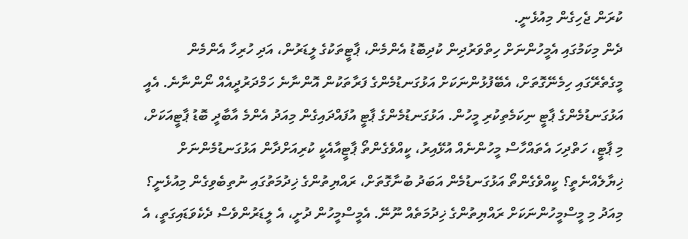ކުރަން ޖެހިގެން މިއުޅެނީ.
ދެން މިކަމުގައި އެމީހުންނަށް ހިތްވަރުދިން ކުދިބޮޑު އެންމެން، ޕާޓީތަކުގެ ލީޑަރުން، އަދި ހުރިހާ އެންމެން މީގެތެރޭގައި ހިމެނޭގޮތަށް، އެބޭފުޅުންނަކަށް އަޅުގަނޑުމެންގެ ފަރާތަކުން އޮންނާނެ ހަމްދަރުދީއެއް ނޯންނާނެ. އެއީ އަޅުގަނޑުމެންގެ ޕާޓީ ނިކަމެތިކުރި މީހުން. އަޅުގަނޑުމެންގެ ޕާޓީ އުފައްދައިގެން މިއަދު އެންމެ އާބާދީ ބޮޑު ޕާޓީއަކަށް، މި ޕާޓީ، ހަތްދިހަ އެތައްހާސް މީހުންނެއް އުޅޭއިރު، ކީއްވެގެންތޯ ޕާޓީއާއެކީ ކުރިއަށްދާން އަޅުގަނޑުމެންނަށް ޚިޔާލެއްނެތީ؟ ކީއްވެގެންތޯ އަޅުގަނޑުމެން އަބަދު ބުނާގޮތަށް، ރައްޔިތުންގެ ޚިދުމަތުގައި ނުތިބެވިގެން މިއުޅެނީ؟ މިއަދު މި މީސްމީހުންނަކަށް ރައްޔިތުންގެ ޚިދުމަތެއް ނޫނޭ. އެމީސްމީހުން ދުށީ، އެ ލީޑަރުންވެސް ދެކެވަޑައިގަތީ، އެ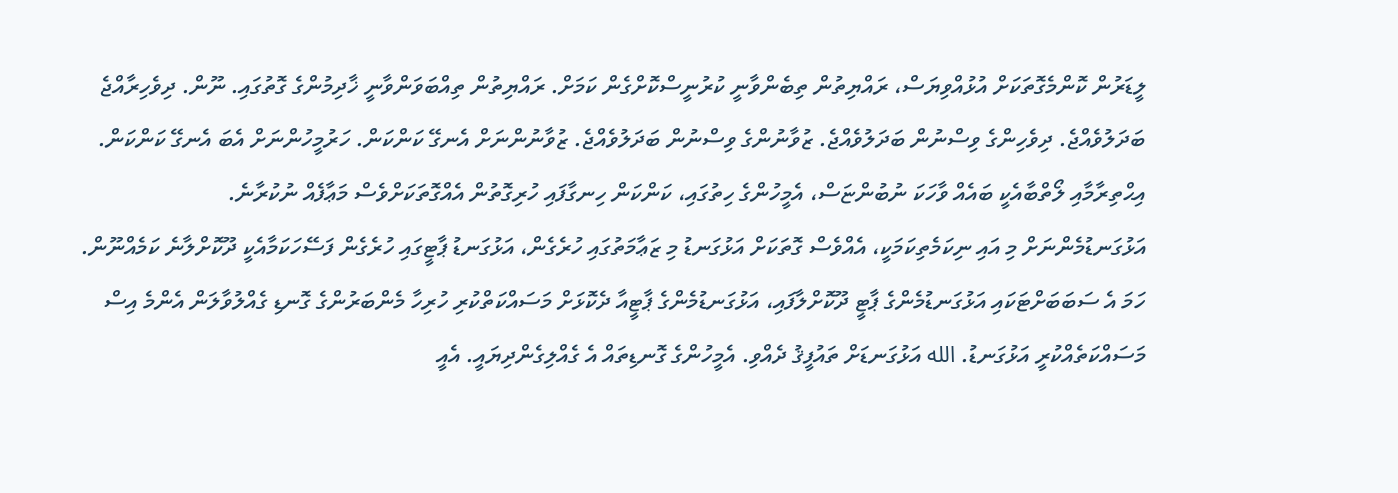ލީޑަރުން ކޮންމެގޮތަކަށް އުޅުއްވިޔަސް، ރައްޔިތުން ތިބެންވާނީ ކުރުނީސްކޮށްގެން ކަމަށް. ރައްޔިތުން ތިއްބަވަންވާނީ ޚާދިމުންގެ ގޮތުގައި. ނޫން. ދިވެހިރާއްޖެ ބަދަލުވެއްޖެ. ދިވެހިންގެ ވިސްނުން ބަދަލުވެއްޖެ. ޒުވާނުންގެ ވިސްނުން ބަދަލުވެއްޖެ. ޒުވާނުންނަށް އެނގޭ ކަންކަން. ހަރުމީހުންނަށް އެބަ އެނގޭ ކަންކަން. އިޙްތިރާމާއި ލޯތްބާއެކީ ބައެއް ވާހަކަ ނުބުންޏަސް، އެމީހުންގެ ހިތުގައި، ކަންކަން ހިނގާފައި ހުރިގޮތުން އެއްގޮތަކަށްވެސް މަޢާފެއް ނުކުރާނެ.
އަޅުގަނޑުމެންނަށް މި އައި ނިކަމެތިކަމަކީ، އެއްވެސް ގޮތަކަށް އަޅުގަނޑު މި ޒަޢާމަތުގައި ހުރެގެން، އަޅުގަނޑު ޕާޓީގައި ހުރެގެން ފަސޭހަކަމާއެކީ ދޫކޮށްލާނެ ކަމެއްނޫން. ހަމަ އެ ސަބަބަށްޓަކައި އަޅުގަނޑުމެންގެ ޕާޓީ ދޫކޮށްލާފައި، އަޅުގަނޑުމެންގެ ޕާޓީއާ ދެކޮޅަށް މަސައްކަތްކުރި ހުރިހާ މެންބަރުންގެ ގޮނޑި ގެއްލުވާލަން އެންމެ އިސް މަސައްކަތެއްކުރީ އަޅުގަނޑު. الله އަޅުގަނޑަށް ތައުފީޤު ދެއްވި. އެމީހުންގެ ގޮނޑިތައް އެ ގެއްލިގެންދިޔައީ. އެއީ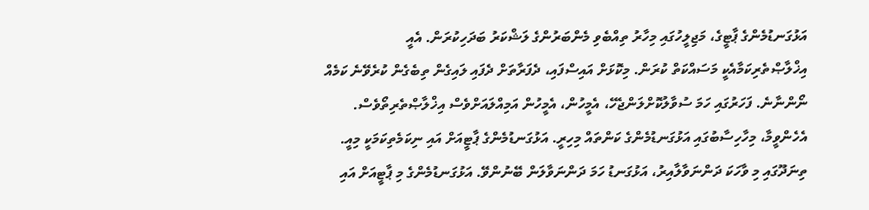އަޅުގަނޑުމެންގެ ޕާޓީގެ، މަޖިލީހުގައި މިހާރު ތިއްބެވި މެންބަރުންގެ ލަޝްކަރު ބަދަހިކުރަން. އެއީ އިޚްލާޞްތެރިކަމާއެކީ މަސައްކަތް ކުރަން. މިކޮޅަށް އައިސްފައި، ދެފަރާތަށް ދެފައި ލައިގެން ތިބެގެން ކުރެވޭނެ ކަމެއް ނޯންނާނެ. ފަހަރުގައި ހަމަ ސުވާލުކޮށްލަންޖެހޭ، އެމީހުން، އެމީހުން އަމިއްލައަށްވެސް އިޚްލާޞްތެރިތޯވެސް. އެހެންވީމާ، މިހާހިސާބުގައި އަޅުގަނޑުމެންގެ ކަންތައް މިހިރީ. އަޅުގަނޑުމެންގެ ޕާޓީއަށް އައި ނިކަމެތިކަމަކީ މިއީ.
ތިނަދޫގައި މި ވާހަކަ ދަންނަވާލާއިރު، އަޅުގަނޑު ހަމަ ދަންނަވާލަން ބޭނުންވޭ. އަޅުގަނޑުމެންގެ މި ޕާޓީއަށް އައި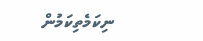ނިކަމެތިކަމުން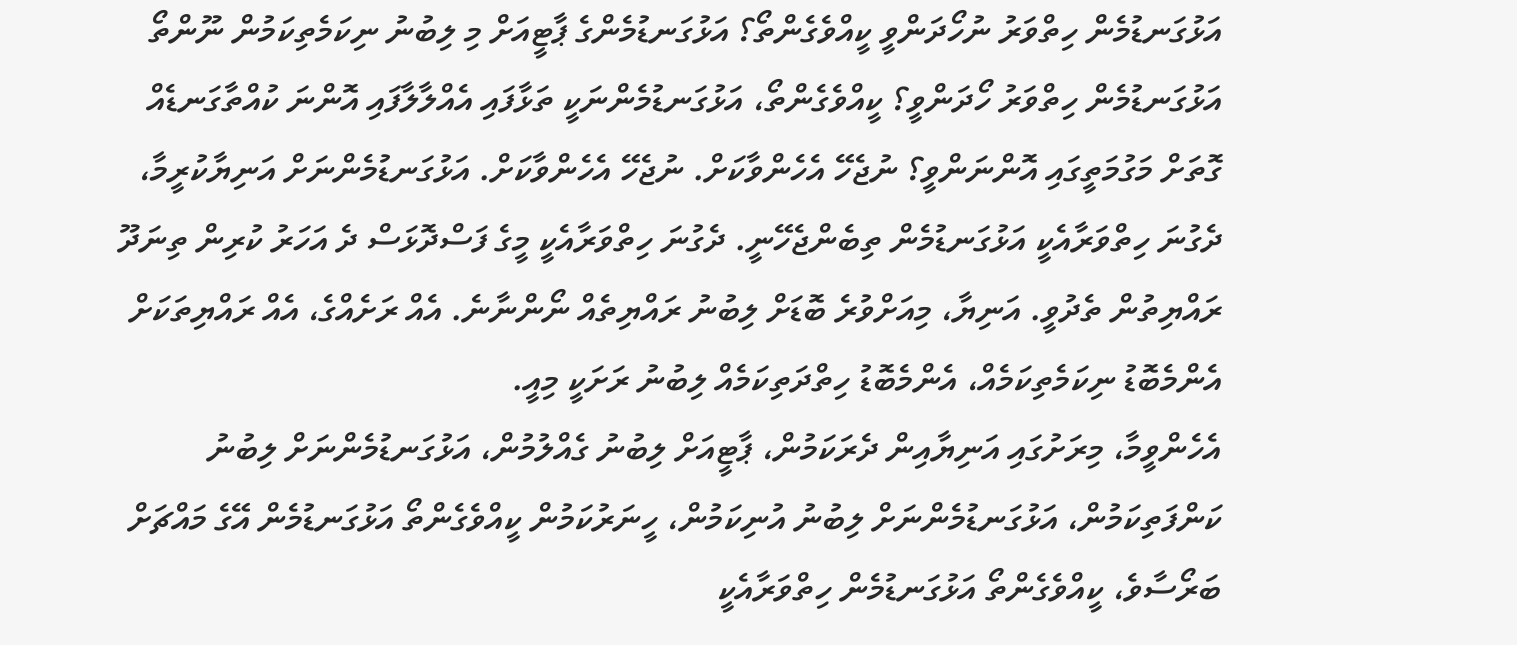އަޅުގަނޑުމެން ހިތްވަރު ނުހޯދަންވީ ކީއްވެގެންތޯ؟ އަޅުގަނޑުމެންގެ ޕާޓީއަށް މި ލިބުނު ނިކަމެތިކަމުން ނޫންތޯ އަޅުގަނޑުމެން ހިތްވަރު ހޯދަންވީ؟ ކީއްވެގެންތޯ، އަޅުގަނޑުމެންނަކީ ތަޅާފައި އެއްލާލާފައި އޮންނަ ކުއްތާގަނޑެއް ގޮތަށް މަގުމަތީގައި އޮންނަންވީ؟ ނުޖެހޭ އެހެންވާކަށް. ނުޖެހޭ އެހެންވާކަށް. އަޅުގަނޑުމެންނަށް އަނިޔާކުރީމާ، ދެގުނަ ހިތްވަރާއެކީ އަޅުގަނޑުމެން ތިބެންޖެހޭނީ. ދެގުނަ ހިތްވަރާއެކީ މީގެ ފަސްދޮޅަސް ދެ އަހަރު ކުރިން ތިނަދޫ ރައްޔިތުން ތެދުވީ. އަނިޔާ، މިއަށްވުރެ ބޮޑަށް ލިބުނު ރައްޔިތެއް ނޯންނާނެ. އެއް ރަށެއްގެ، އެއް ރައްޔިތަކަށް އެންމެބޮޑު ނިކަމެތިކަމެއް، އެންމެބޮޑު ހިތްދަތިކަމެއް ލިބުނު ރަށަކީ މިއީ.
އެހެންވީމާ، މިރަށުގައި އަނިޔާއިން ދެރަކަމުން، ޕާޓީއަށް ލިބުނު ގެއްލުމުން، އަޅުގަނޑުމެންނަށް ލިބުނު ކަންފަތިކަމުން، އަޅުގަނޑުމެންނަށް ލިބުނު އުނިކަމުން، ހީނަރުކަމުން ކީއްވެގެންތޯ އަޅުގަނޑުމެން އޭގެ މައްޗަށް ބަރޯސާވެ، ކީއްވެގެންތޯ އަޅުގަނޑުމެން ހިތްވަރާއެކީ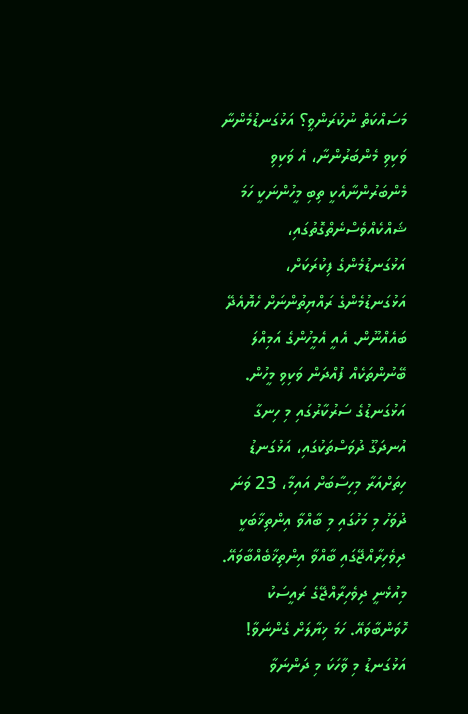މަސައްކަތް ނުކުރަންވީ؟ އަޅުގަނޑުމެންނާ ވަކިވި މެންބަރުންނާ، އެ ވަކިވި މެންބަރުންނާއެކީ ތިބި މީހުންނަކީ ހަމަ ޝައްކެއްވެސްނެތްގޮތުގައި، އަޅުގަނޑުމެންގެ ފިކުރަކަށް، އަޅުގަނޑުމެންގެ ރައްޔިތުންނަށް ހެޔޮއެދޭ ބައެއްނޫން. އެއީ އެމީހުންގެ އަމިއްލަ ބޭނުންތަކެއް ފުއްދަން ވަކިވި މީހުން.
އަޅުގަނޑުގެ ސަރުކާރުގައި މި ހިނގާ އުނދަގޫ ދުވަސްތަކުގައި، އަޅުގަނޑު ހިތަށްއަރާ މިހިސާބަށް އައިމާ، 23 ވަނަ ދުވަހު މި މަހުގައި މި ބާއްވާ އިންތިޚާބަކީ ދިވެހިރާއްޖޭގައި ބާއްވާ އިންތިޚާބެއްބާވައޭ. މިއުޅެނީ ދިވެހިރާއްޖޭގެ ރައީސަކު ހޮވަންބާވައޭ. ހަމަ ޚިޔާލަށް ގެންނަވާ! އަޅުގަނޑު މި ވާހަކަ މި ދަންނަވާ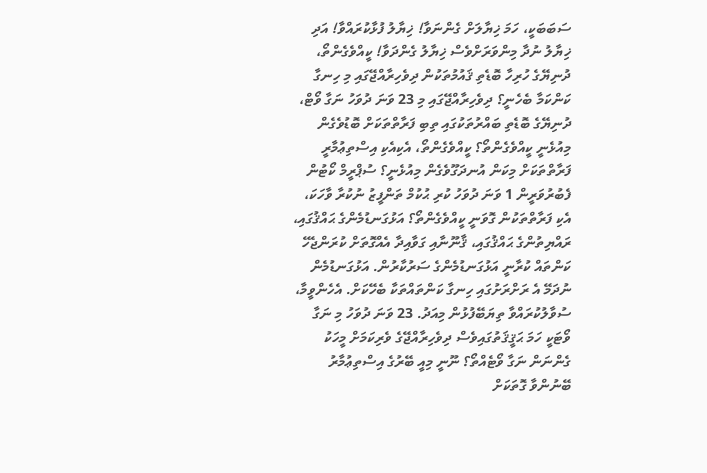ސަބަބަކީ، ހަމަ ޚިޔާލަށް ގެންނަވާ! ޚިޔާލު ފުޅާކުރައްވާ! އަދި ޚިޔާލު ނުދާ މިންވަރަށްވެސް ޚިޔާލު ގެންދަވާ! ކީއްވެގެންތޯ، ދުނިޔޭގެ ހުރިހާ ބޮޑެތި ޤައުމުތަކުން ދިވެހިރާއްޖޭގައި މި ހިނގާ ކަންކަމާ ބެހެނީ؟ ދިވެހިރާއްޖޭގައި މި 23 ވަނަ ދުވަހު ނަގާ ވޯޓް، ދުނިޔޭގެ ބޮޑެތި ބައްރުތަކުގައި ތިބި ފަރާތްތަކަށް ބޮޑުވެގެން މިއުޅެނީ ކީއްވެގެންތޯ؟ ކީއްވެގެންތޯ، އެކިއެކި އިސްތިޢުމާރީ ފަރާތްތަކަށް މިކަން އުނދަގޫވެގެން މިއުޅެނީ؟ ސުޕްރީމް ކޯޓުން ފެބުރުވަރީން 1 ވަނަ ދުވަހު ކުރި ޙުކުމް ތަންފީޒު ނުކުރާ ވާހަކަ، އެކި ފަރާތްތަކުން ގޮވަނީ ކީއްވެގެންތޯ؟ އަޅުގަނޑުމެންގެ ޙައްޤުގައި، ރައްޔިތުންގެ ޙައްޤުގައި، ޤާނޫނާއި ގަވާއިދާ އެއްގޮތަށް ކުރަންޖެހޭ ކަންތައް ކުރާނީ އަޅުގަނޑުމެންގެ ސަރުކާރުން. އަޅުގަނޑުމެން ނުދަމޭ އެ ރަށްރަށުގައި ހިނގާ ކަންތައްތަކާ ބެހޭކަށް. އެހެންވީމާ، ސުވާލުކުރައްވާ ތިޔަބޭފުޅުން މިއަދު. 23 ވަނަ ދުވަހު މި ނަގާ ވޯޓަކީ ހަމަ ޙަޤީޤަތުގައިވެސް ދިވެހިރާއްޖޭގެ ވެރިކަމަށް މީހަކު ގެންނަން ނަގާ ވޯޓެއްތޯ؟ ނޫނީ މިއީ ބޭރުގެ އިސްތިޢުމާރު ބޭނުންވާ ގޮތަކަށް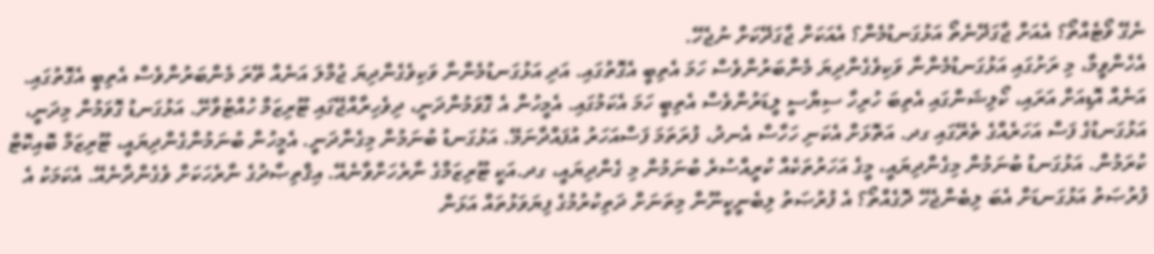ނެގޭ ވޯޓެއްތޯ؟ އެއަށް ޖާގަދޭނެތޯ އަޅުގަނޑުމެން؟ އެއަކަށް ޖާގަދޭކަށް ނުޖެހޭ.
އެހެންވީމާ، މި ރަށުގައި އަޅުގަނޑުމެންނާ ވަކިވެގެންދިޔަ މެންބަރުންވެސް ހަމަ އެތިބީ އެގޮތުގައި. އަދި އަޅުގަނޑުމެންނާ ވަކިވެގެންދިޔަ ޖުމްލަ އަނެއް ތޭރަ މެންބަރުންވެސް އެތިބީ އެގޮތުގައި. އަނެއް އޮޑިއަށް އަރައި، ކޯލިޝަންގައި އެތިބަ ހުރިހާ ސިޔާސީ ލީޑަރުންވެސް އެތިބީ ހަމަ އެކަމުގައި. އެމީހުން އެ ގޮވަމުންދަނީ، ދިވެހިރާއްޖޭގައި ޓޫރިޒަމް ހުއްޓުވާށޭ. އަޅުގަނޑު ގޮވަމުން މިދަނީ، އަޅުގަނޑުގެ ފަސް އަހަރެއްގެ ތެރޭގައި ގދ. އަތޮޅަށް އެކަނި ހަހާސް އެނދު، ފުރަތަމަ ފަސްއަހަރު އުފައްދާނަމޭ. އަޅުގަނޑު ބުނަމުން މިގެންދަނީ. އެމީހުން ބުނަމުންގެންދިޔައީ، ޓޫރިޒަމް ބޮއިކޮޓް ކުރަމުން. އަޅުގަނޑު ބުނަމުން މިގެންދިޔައީ، މީގެ އަހަރުތަކެއް ކުރީއްސުރެ ބުނަމުން މި ގެންދިޔައީ، ގދ.އަކީ ޓޫރިޒަމްގެ ނާރެހަށްވާނެއޭ. އިޤްތިޞާދުގެ ނާރެހަކަށް ވެގެންދާނެއޭ. އެކަމަކު އެ ފުރުޞަތު އަޅުގަނޑަށް އެބަ ލިބެންޖެހޭ ދޮގެއްތޯ؟ އެ ފުރުޞަތު ލިބެނީކީނޫން މިތަނަށް ދަތިކުރުމުގެ ފިޔަވަޅުތައް އަޅަން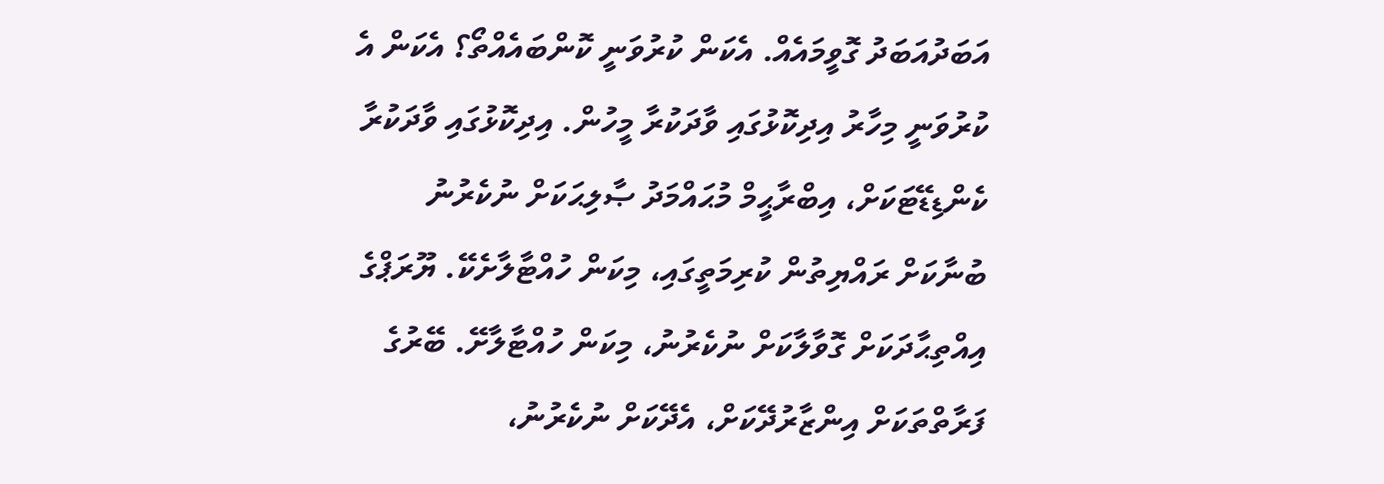އަބަދުއަބަދު ގޮވީމައެއް. އެކަން ކުރުވަނީ ކޮންބައެއްތޯ؟ އެކަން އެ ކުރުވަނީ މިހާރު އިދިކޮޅުގައި ވާދަކުރާ މީހުން. އިދިކޮޅުގައި ވާދަކުރާ ކެންޑިޑޭޓަކަށް، އިބްރާޙީމް މުޙައްމަދު ޞާލިޙަކަށް ނުކެރުނު ބުނާކަށް ރައްޔިތުން ކުރިމަތީގައި، މިކަން ހުއްޓާލާށެކޭ. ޔޫރަޕްގެ އިއްތިޙާދަކަށް ގޮވާލާކަށް ނުކެރުނު، މިކަން ހުއްޓާލާށޭ. ބޭރުގެ ފަރާތްތަކަށް އިންޒާރުދޭކަށް، އެދޭކަށް ނުކެރުނު،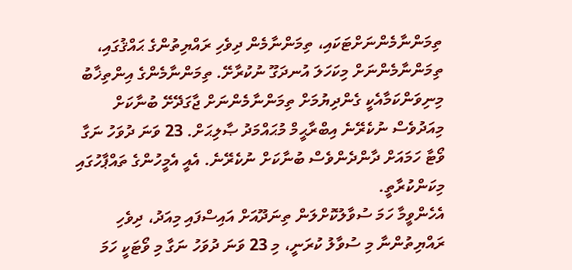ތިމަންނާމެންނަށްޓަކައި، ތިމަންނާމެން ދިވެހި ރައްޔިތުންގެ ޙައްޤުގައި، ތިމަންނާމެންނަށް މިކަހަލަ އުނދަގޫ ނުކުރާށޭ. ތިމަންނާމެންގެ އިންތިޚާބު މިނިވަންކަމާއެކީ ގެންދިޔުމަށް ތިމަންނާމެންނަށް ޖާގަދޭށޭ ބުނާކަށް މިއަދުވެސް ނުކެރޭނެ އިބްރާޙީމް މުޙައްމަދު ޞާލިޙަށް. 23 ވަނަ ދުވަހު ނަގާ ވޯޓާ ހަމައަށް ދާންދެންވެސް ބުނާކަށް ނުކެރޭނެ. އެއީ އެމީހުންގެ ތައްޕާހުގައި މިކަންކުރާތީ.
އެހެންވީމާ ހަމަ ސުވާލުކޮށްލަން ތިނަދޫއަށް އައިސްފައި މިއަދު، ދިވެހި ރައްޔިތުންނާ މި ސުވާލު ކުރަނީ، މި 23 ވަނަ ދުވަހު ނަގާ މި ވޯޓަކީ ހަމަ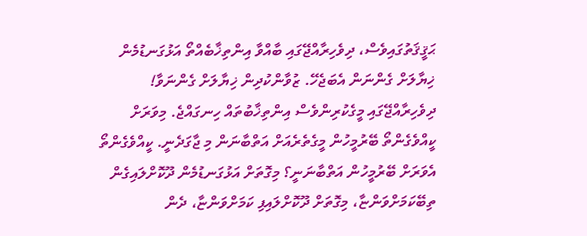ޙަޤީޤަތުގައިވެސް، ދިވެހިރާއްޖޭގައި ބާއްވާ އިންތިޚާބެއްތޯ އަޅުގަނޑުމެން ޚިޔާލަށް ގެންނަން އެބަޖެހޭ. ޒުވާންކުދިން ޚިޔާލަށް ގެންނަވާ! ދިވެހިރާއްޖޭގައި މީގެކުރިންވެސް އިންތިޚާބުތައް ހިނގައްޖެ. މިވަރަށް ކީއްވެގެންތޯ ބޭރުމީހުން މީގެތެރެއަށް އަތްބާނަން މި ޖާގަދެނީ. ކީއްވެގެންތޯ އެވަރަށް ބޭރުމީހުން އަތްބާނަނީ؟ މިގޮތަށް އަޅުގަނޑުމެން ދޫކޮށްލައިގެން ތިބޭކަމަށްވަންޏާ، މިގޮތަށް ދޫކޮށްލައިފި ކަމަށްވަންޏާ، ދެން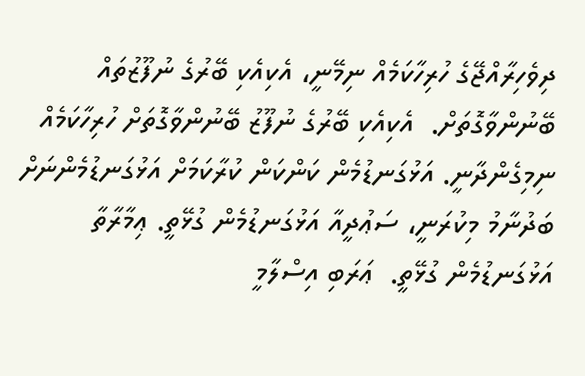ދިވެހިރާއްޖޭގެ ހުރިހާކަމެއް ނިމޭނީ، އެކިއެކި ބޭރުގެ ނުފޫޒުތައް ބޭނުންވާގޮތަށް.  އެކިއެކި ބޭރުގެ ނުފޫޒު ބޭނުންވާގޮތަށް ހުރިހާކަމެއް ނިމިގެންދާނީ. އަޅުގަނޑުމެން ކަންކަން ކުރާކަމަށް އަޅުގަނޑުމެންނަށް ބަދުނާމު މިކުރަނީ، ސަޢުދީއާ އަޅުގަނޑުމެން ގުޅޭތީ. ޢިމާރާތާ އަޅުގަނޑުމެން ގުޅޭތީ.  ޢަރަބި އިސްލާމީ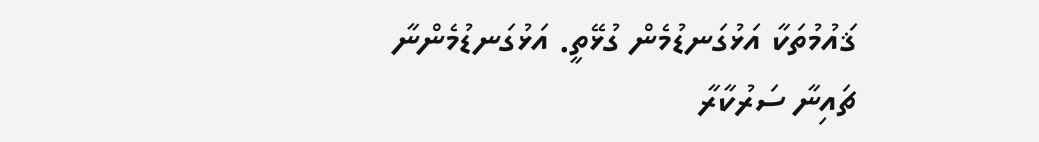ޤައުމުތަކާ އަޅުގަނޑުމެން ގުޅޭތީ. އަޅުގަނޑުމެންނާ ޗައިނާ ސަރުކާރާ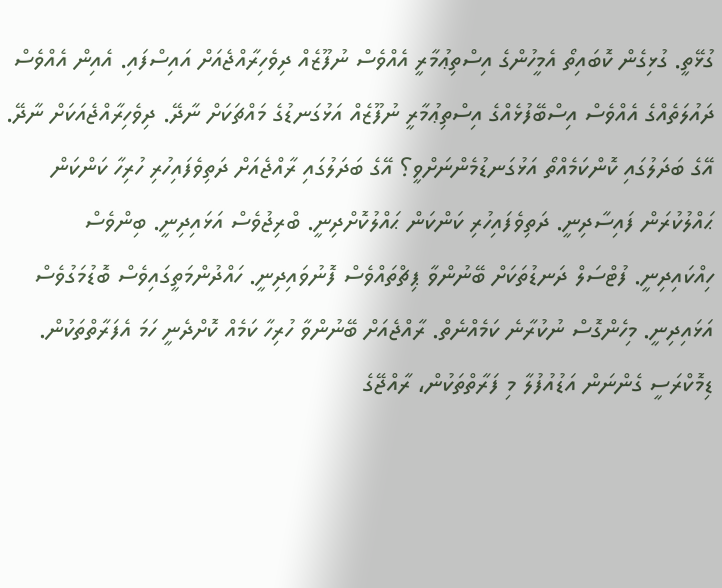ގުޅޭތީ. ގުޅިގެން ކޮބައިތޯ އެމީހުންގެ އިސްތިޢުމާރީ އެއްވެސް ނުފޫޒެއް ދިވެހިރާއްޖެއަށް އައިސްފައި. އެއިން އެއްވެސް ދައުލަތެއްގެ އެއްވެސް އިސްބޭފުޅެއްގެ އިސްތިޢުމާރީ ނުފޫޒެއް އަޅުގަނޑުގެ މައްޗަކަށް ނާދޭ. ދިވެހިރާއްޖެއަކަށް ނާދޭ. އޭގެ ބަދަލުގައި ކޮންކަމެއްތޯ އަޅުގަނޑުމެންނަށްވީ؟ އޭގެ ބަދަލުގައި ރާއްޖެއަށް ދަތިވެފައިހުރި ހުރިހާ ކަންކަން ޙައްލުކުރަން ފައިސާދިނީ. ދަތިވެފައިހުރި ކަންކަން ޙައްލުކޮށްދިނީ. ބްރިޖުވެސް އަޅައިދިނީ. ބިންވެސް ހިއްކައިދިނީ. ފުޓްސަލް ދަނޑުތަކަށް ބޭނުންވާ ޕިޗްތައްވެސް ފޮނުވައިދިނީ. ހައްދުންމަތީގައިވެސް ބޮޑުމަގުވެސް އަޅައިދިނީ. މިހެންގޮސް ނުކުރާނެ ކަމެއްނެތް. ރާއްޖެއަށް ބޭނުންވާ ހުރިހާ ކަމެއް ކޮށްދެނީ ހަމަ އެފަރާތްތަކުން.
ޑިމޮކްރަސީ ގެންނަން އަޑުއުފުލާ މި ފަރާތްތަކުން، ރާއްޖޭގެ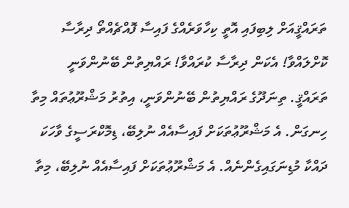ތަރައްޤީއަށް ލިބިފައި އޮތީ ކިހާވަރެއްގެ ފައިސާ ފޮއްޗެއްތޯ ދިރާސާ ކޮށްލައްވާ! އެކަން ދިރާސާ ކުރައްވާ! ރައްޔިތުން ބޭނުންވަނީ ތަރައްޤީ. ތިނަދޫގެ ރައްޔިތުން ބޭނުންވަނީ، އިތުރު މަޝްރޫޢުތައް މިތާ ހިނގަން. އެ މަޝްރޫޢުތަކަށް ފައިސާއެއް ނުލިބޭ، ޑިމޮކްރަސީގެ ވާހަކަ ދައްކާ މުޑިނަގައިގެންނެއް. އެ މަޝްރޫޢުތަކަށް ފައިސާއެއް ނުލިބޭ، މިތާ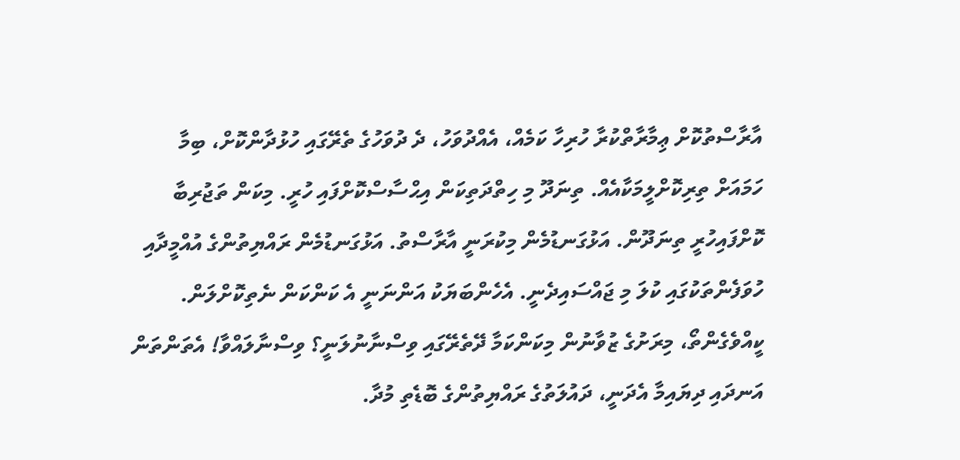އާރާސްތުކޮށް ޢިމާރާތްކުރާ ހުރިހާ ކަމެއް، އެއްދުވަހު، ދެ ދުވަހުގެ ތެރޭގައި ހުޅުދާންކޮށް، ބިމާ ހަމައަށް ތިރިކޮށްލީމަކާއެއް. ތިނަދޫ މި ހިތްދަތިކަން އިޙްސާސްކޮށްފައި ހުރީ. މިކަން ތަޖުރިބާ ކޮށްފައިހުރީ ތިނަދޫން. އަޅުގަނޑުމެން މިކުރަނީ އާރާސްތު. އަޅުގަނޑުމެން ރައްޔިތުންގެ އުއްމީދާއި ހުވަފެންތަކުގައި ކުލަ މި ޖައްސައިދެނީ. އެހެންބަޔަކު އަންނަނީ އެ ކަންކަން ނެތިކޮށްލަން. ކީއްވެގެންތޯ، މިރަށުގެ ޒުވާނުން މިކަންކަމާ ދޭތެރޭގައި ވިސްނާނުލަނީ؟ ވިސްނާލައްވާ! އެތަންތަން އަނދައި ދިޔައިމާ އެދަނީ، ދައުލަތުގެ ރައްޔިތުންގެ ބޮޑެތި މުދާ.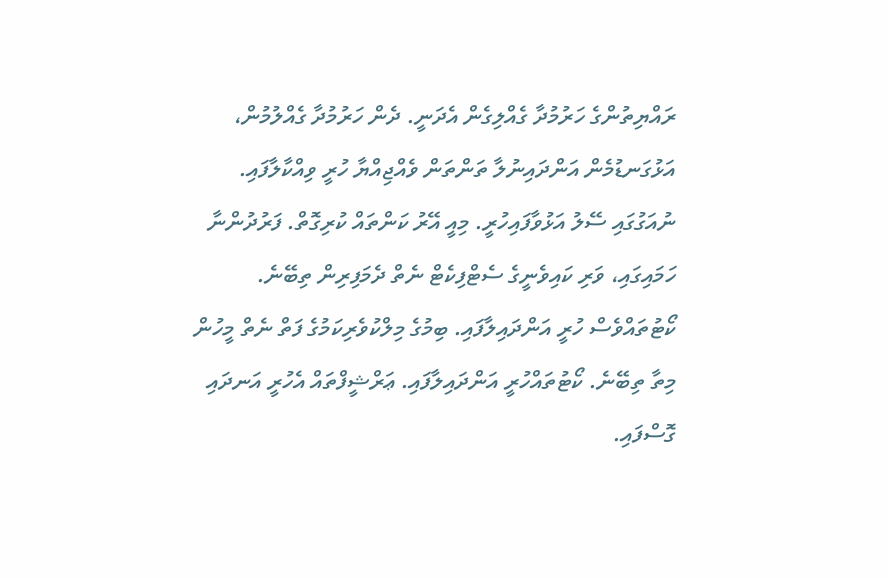ރައްޔިތުންގެ ހަރުމުދާ ގެއްލިގެން އެދަނީ. ދެން ހަރުމުދާ ގެއްލުމުން، އަޅުގަނޑުމެން އަންދައިނުލާ ތަންތަން ވެއްޖިއްޔާ ހުރީ ވިއްކާލާފައި. ނުއަގުގައި ސޭލު އަޅުވާފައިހުރީ. މިއީ އޭރު ކަންތައް ކުރިގޮތް. ފަރުދުންނާ ހަމައިގައި، ވަރި ކައިވެނީގެ ސެޓްފިކެޓް ނެތް ދެމަފިރިން ތިބޭނެ. ކޯޓުތައްވެސް ހުރީ އަންދައިލާފައި. ބިމުގެ މިލްކުވެރިކަމުގެ ފަތް ނެތް މީހުން މިތާ ތިބޭނެ. ކޯޓުތައްހުރީ އަންދައިލާފައި. ޢަރްޝީފްތައް އެހުރީ އަނދައި ގޮސްފައި.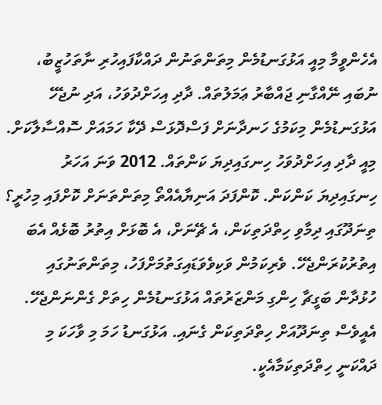އެހެންވީމާ މިއީ އަޅުގަނޑުމެން މިތަންތަނުން ދައްކާފައިހުރި ނާތަހުޒީބު، ނުބައި ނޭއްގާނި ޖައްބާރު ޢަމަލުތައް. ދާދި އިހަށްދުވަހު، އަދި ނުޖެހޭ އަޅުގަނޑުމެން މިކަމުގެ ހަނދާނަށް ފަސްދޮޅަސް ދޭކާ ހަމައަށް ސޮއްސާލާކަށް. މިއީ ދާދި އިހަށްދުވަހު ހިނގައިދިޔަ ކަންތައް. 2012 ވަނަ އަހަރު ހިނގައިދިޔަ ކަންކަން. ކޮންފަދަ އަނިޔާއެއްތޯ މިތަންތަނަށް ކޮށްފައި މިހުރީ؟
ތިނަދޫގައި ދިމާވި ހިތްދަތިކަން، އެ ޗޭނަށް، އެ ބޮޅަށް އިތުރު ބޮޅެއް އެބަ އިތުރުކުރަންޖެހޭ. ވެރިކަމުން ވަކިވެވަޑައިގަތުމަށްފަހު، މިތަންތަނުގައި ހުޅުދާން ބަގީޗާ ހިންގި މަންޒަރުތައް އަޅުގަނޑުމެން ހިތަށް ގެންނަންޖެހޭ. އެއީވެސް ތިނަދޫއަށް ހިތްދަތިކަން ގެނައި. އަޅުގަނޑު ހަމަ މި ވާހަކަ މި ދައްކަނީ ހިތްދަތިކަމާއެކީ.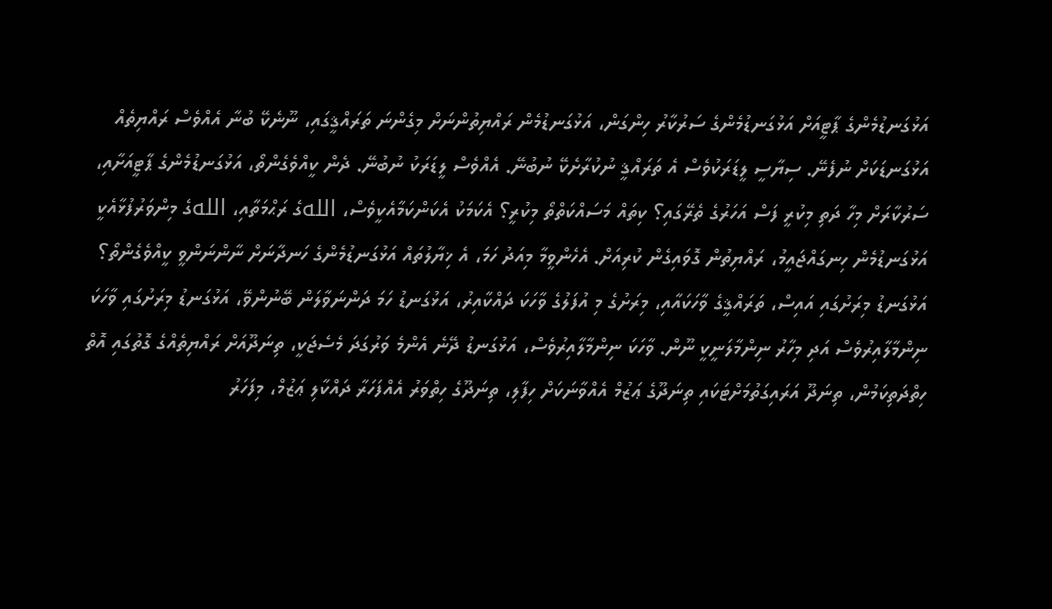އަޅުގަނޑުމެންގެ ޕާޓީއަށް އަޅުގަނޑުމެންގެ ސަރުކާރު ހިންގަން، އަޅުގަނޑުމެން ރައްޔިތުންނަށް މިގެންނަ ތަރައްޤީގައި، ނޫނެކޭ ބުނާ އެއްވެސް ރައްޔިތެއް އަޅުގަނޑަކަށް ނުފެނޭ. ސިޔާސީ ލީޑަރަކުވެސް އެ ތަރައްޤީ ނުކުރާށެކޭ ނުބުނޭ. އެއްވެސް ލީޑަރަކު ނުބުނޭ. ދެން ކީއްވެގެންތޯ، އަޅުގަނޑުމެންގެ ޕާޓީއަށާއި، ސަރުކާރަށް މިހާ ދަތި މިކުރީ ފަސް އަހަރުގެ ތެރޭގައި؟ ކިތައް މަސައްކަތްތޯ މިކުރީ؟ އެކަމަކު އެކަންކަމާއެކީވެސް، اللهގެ ރަޙްމަތާއި، اللهގެ މިންވަރުފުޅާއެކީ އަޅުގަނޑުމެން ހިނގައްޖައީމު، ރައްޔިތުން ގޮވައިގެން ކުރިއަށް. އެހެންވީމާ މިއަދު ހަމަ، އެ ޚިޔާލުތައް އަޅުގަނޑުމެންގެ ހަނދާނަށް ނާންނަންވީ ކީއްވެގެންތޯ؟
އަޅުގަނޑު މިރަށުގައި އައިސް، ތަރައްޤީގެ ވާހަކައާއި، މިރަށުގެ މި އުފަލުގެ ވާހަކަ ދައްކާއިރު، އަޅުގަނޑު ހަމަ ދަންނަވާލަން ބޭނުންވޭ، އަޅުގަނޑު މިރަށުގައި ވާހަކަ ނިންމާލާއިރުވެސް އަދި މިހާރު ނިންމާލަނީކީ ނޫން. ވާހަކަ ނިންމާލާއިރުވެސް، އަޅުގަނޑު ދޭނެ އެންމެ ވަރުގަދަ މެސެޖަކީ، ތިނަދޫއަށް ރައްޔިތެއްގެ ގޮތުގައި އޮތް ހިތްދަތިކަމުން، ތިނަދޫ އަރައިގަތުމަށްޓަކައި ތިނަދޫގެ ޢަޒުމް އެއްވާނަކަށް ހިފާލި، ތިނަދޫގެ ހިތްވަރު އެއްފަހަރާ ދައްކާލި ޢަޒުމް، މިފަހަރު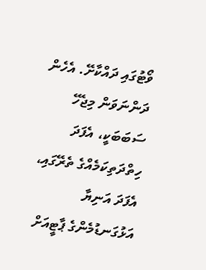ވޯޓުގައި ދައްކާށޭ. އެހެން ދަންނަވަން މިޖެހޭ ސަބަބަކީ، އެފަދަ ހިތްދަތިކަމެއްގެ ތެރޭގައި، އެފަދަ އަނިޔާ އަޅުގަނޑުމެންގެ ޕާޓީއަށް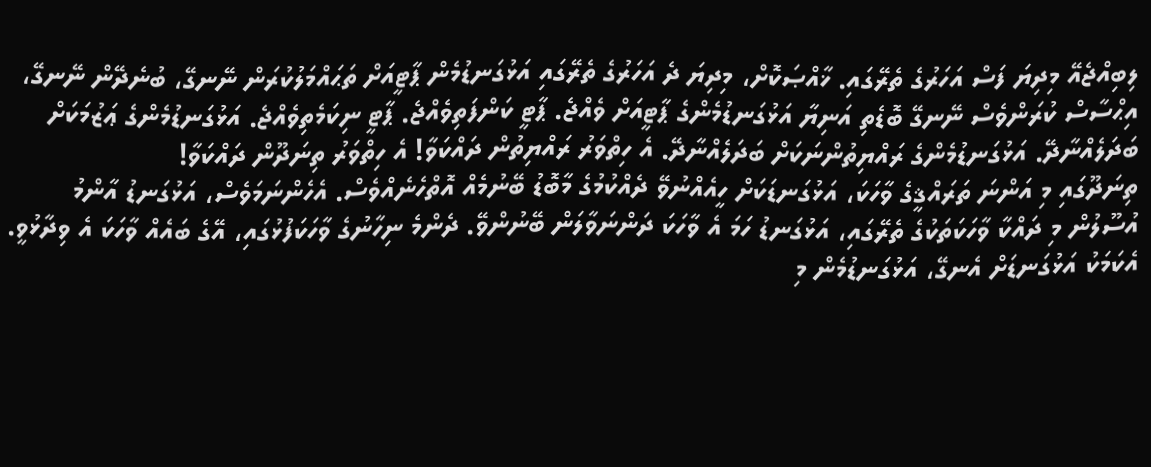ލިބިއްޖެއޭ މިދިޔަ ފަސް އަހަރުގެ ތެރޭގައި. ޚާއްޞަކޮށް، މިދިޔަ ދެ އަހަރުގެ ތެރޭގައި އަޅުގަނޑުމެން ޕާޓީއަށް ތަޙައްމަލުކުރަން ނޭނގޭ، ބުނެދޭން ނޭނގޭ، އިޙްސާސް ކުރަންވެސް ނޭނގޭ ބޮޑެތި އަނިޔާ އަޅުގަނޑުމެންގެ ޕާޓީއަށް ވެއްޖެ. ޕާޓީ ކަންފަތިވެއްޖެ. ޕާޓީ ނިކަމެތިވެއްޖެ. އަޅުގަނޑުމެންގެ ޢަޒުމަކަށް ބަދަލެއްނާދޭ. އަޅުގަނޑުމެންގެ ރައްޔިތުންނަކަށް ބަދަލެއްނާދޭ. އެ ހިތްވަރު ރައްޔިތުން ދައްކަވާ! އެ ހިތްވަރު ތިނަދޫން ދައްކަވާ!
ތިނަދޫގައި މި އަންނަ ތަރައްޤީގެ ވާހަކަ، އަޅުގަނޑަކަށް ހީއެއްނުވޭ ދެއްކުމުގެ މާބޮޑު ބޭނުމެއް އޮތްހެނެއްވެސް. އެހެންނަމަވެސް، އަޅުގަނޑު އާންމު އުސޫލުން މި ދައްކާ ވާހަކަތަކުގެ ތެރޭގައި، އަޅުގަނޑު ހަމަ އެ ވާހަކަ ދަންނަވާލަން ބޭނުންވޭ. ދެންމެ ނިހާނުގެ ވާހަކަފުޅުގައި، އޭގެ ބައެއް ވާހަކަ އެ ވިދާޅުވީ. އެކަމަކު އަޅުގަނޑަށް އެނގޭ، އަޅުގަނޑުމެން މި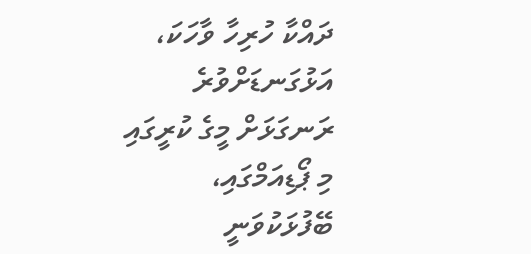ދައްކާ ހުރިހާ ވާހަކަ، އަޅުގަނޑަށްވުރެ ރަނގަޅަށް މީގެ ކުރީގައި މި ޕޯޑިއަމްގައި، ބޭފުޅަކުވަނީ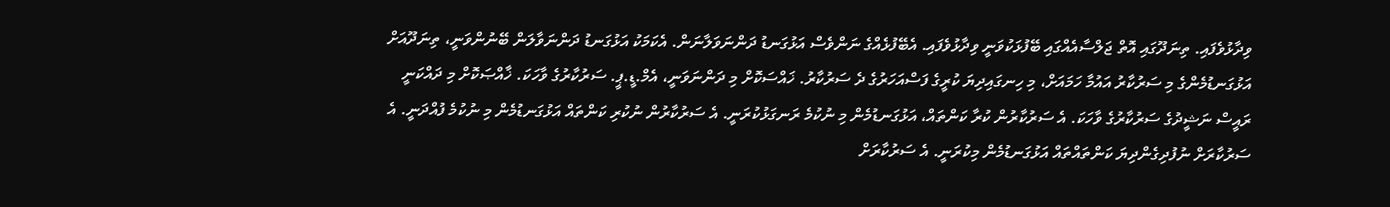ވިދާޅުވެފައި. ތިނަދޫގައި އޮތް ޖަލްސާއެއްގައި ބޭފުޅަކުވަނީ ވިދާޅުވެފައި. އެބޭފުޅެއްގެ ނަންވެސް އަޅުގަނޑު ދަންނަވަލާނަން. އެކަމަކު އަޅުގަނޑު ދަންނަވާލަން ބޭނުންވަނީ، ތިނަދޫއަށް އަޅުގަނޑުމެންގެ މި ސަރުކާރު އައުމާ ހަމައަށް، މި ހިނގައިދިޔަ ކުރީގެ ފަސްއަހަރުގެ ދެ ސަރުކާރު. ޚައްސަކޮށް މި ދަންނަވަނީ، އެމް.ޑީ.ޕީ. ސަރުކާރުގެ ވާހަކަ. ޚާއްޞަކޮށް މި ދައްކަނީ ރައީސް ނަޝީދުގެ ސަރުކާރުގެ ވާހަކަ. އެ ސަރުކާރުން ކުރާ ކަންތައް، އަޅުގަނޑުމެން މި ނުކުމެ ރަނގަޅުކުރަނީ. އެ ސަރުކާރުން ނުކުރި ކަންތައް އަޅުގަނޑުމެން މި ނުކުމެ ފުއްދަނީ. އެ ސަރުކާރަށް ނުފުދިގެންދިޔަ ކަންތައްތައް އަޅުގަނޑުމެން މިކުރަނީ. އެ ސަރުކާރަށް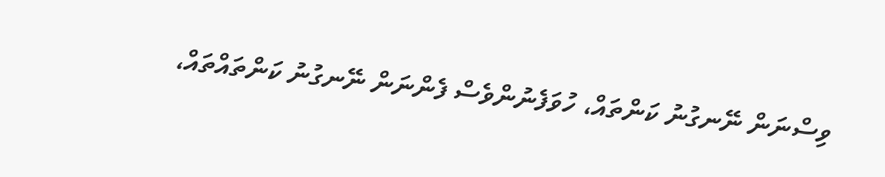ވިސްނަން ނޭނގުނު ކަންތައް، ހުވަފެނުންވެސް ފެންނަން ނޭނގުނު ކަންތައްތައް،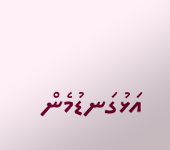އަޅުގަނޑުމެން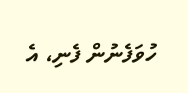ހުވަފެނުން ފެނި، އެ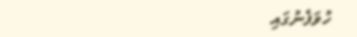ހުވަފެނުގައި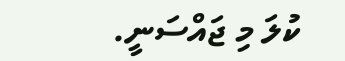ކުލަ މި ޖައްސަނީ.